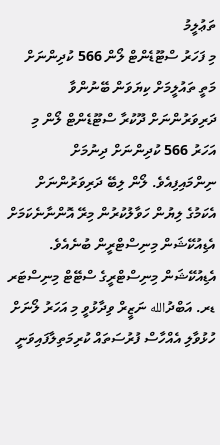ތަޢުލީމު
މި ފަހަރު ސްޓޫޑެންޓް ލޯން 566 ކުދިންނަށް
މަތީ ތައުލީމަށް ކިޔަވަން ބޭނުންވާ ދަރިވަރުންނަށް ދޫކުރާ ސްޓޫޑެންޓް ލޯން މި އަހަރު 566 ކުދިންނަށް ދިނުމަށް ނިންމައިފިއެވެ. ލޯން ލިބޭ ދަރިވަރުންނަށް އެކަމުގެ ލިޔުން ހަވާލުކުރުން މިރޭ އޮންނާނެކަމަށް އެޑިއުކޭޝަން މިނިސްޓްރީން ބުނެއެވެ.
އެޑިއުކޭޝަން މިނިސްޓްރީގެ ސްޓޭޓް މިނިސްޓަރ ޑރ. އަބްދުالله ނަޒީރް ވިދާޅުވީ މި އަހަރު ލޯނަށް ހުޅުވާލި އެއްހާސް ފުރުސަތައް ކުރިމަތިލާފައިވަނީ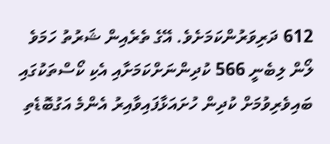612 ދަރިވަރުންކަމަށެވެ. އޭގެ ތެރެއިން ޝަރުތު ހަމަވެ ލޯން ލިބެނީ 566 ކުދިންނަށްކަމަށާއި އެކި ކޯސްތަކުގައި ބައިވެރިވުމަށް ކުދިން ހުށައަޅާފައިވާއިރު އެންމެ އަގުބޮޑެތި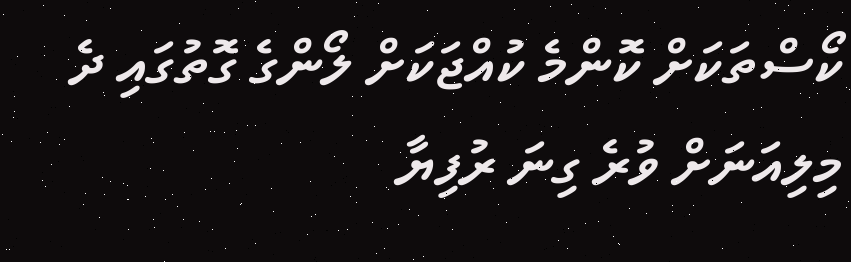ކޯސްތަކަށް ކޮންމެ ކުއްޖަކަށް ލޯންގެ ގޮތުގައި ދެ މިލިއަނަށް ވުރެ ގިނަ ރުފިޔާ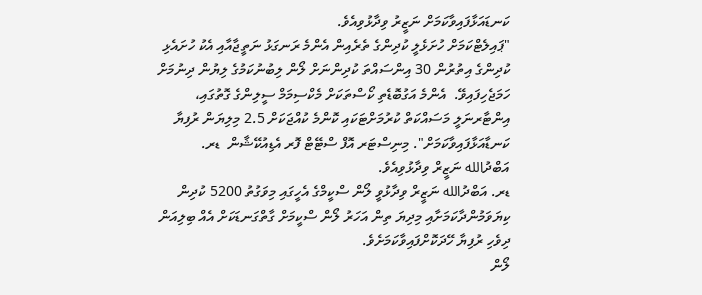ކަނޑައަޅާފައިވާކަމަށް ނަޒީރު ވިދާޅުވިއެވެ.
"ޕައިލެޓްކަމަށް ހުށަޅެލީ ކުދިންގެ ތެރެއިން އެންމެ ރަނގަޅު ނަތީޖާއާއި އެކު ހުށައެޅި ކުދިންގެ އިތުރުން 30 އިންސައްތަ ކުދިންނަށް ލޯން ލިބުނުކަމުގެ ލިޔުން ދިނުމަށް ހަމަޖެހިފައިވޭ.  އެންމެ އަގުބޮޑެތި ކޯސްތަކަށް މެކްސިމަމް ސީލިންގެ ގޮތުގައި، އިންޓާރނަލީ މަސައްކަތް ކުރުމަށްޓަކައި ކޮންމެ ކުއްޖަކަށް 2.5 މިލިޔަން ރުފިޔާ ކަނޑާއަޅާފައިވާކަމަށް". މިނިސްޓަރ އޮފް ސްޓޭޓް ފޮރ އެޑިއުކޭޝާން  ޑރ. އަބްދުالله ނަޒީރް ވިދާޅުވިއެވެ.
ޑރ. އަބްދުالله ނަޒީރް ވިދާޅުވީ ލޯން ސްކީމްގެ އެހީގައި މިވަގުތު 5200 ކުދިން ކިޔަވަމުންދާކަމަށާއި މިދިޔަ ތިން އަހަރު ލޯން ސްކީމަށް ގާތްގަނޑަކަށް އެއް ބިލިއަން ދިވެހި ރުފިޔާ ހޭދަކޮށްފައިވާކަމަށެވެ.
ލޯން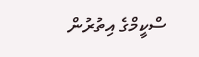ސްކީމްގެ އިތުރުން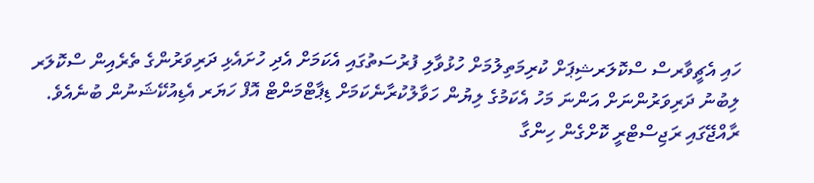ހައި އެޗީވާރސް ސްކޮލަރޝިޕަށް ކުރިމަތިލުމަށް ހުޅުވާލި ފުރުސަތުގައި އެކަމަށް އެދި ހުށައެޅި ދަރިވަރުންގެ ތެރެއިން ސްކޮލަރ ލިބުނު ދަރިވަރުންނަށް އަންނަ މަހު އެކަމުގެ ލިޔުން ހަވާލުކުރާނެކަމަށް ޑިޕާޓްމަންޓް އޮފް ހަޔަރ އެޑިއުކޭޝަނުން ބުނެއެވެ.
ރާއްޖޭގައި ރަޖިސްޓްރީ ކޮށްގެން ހިންގާ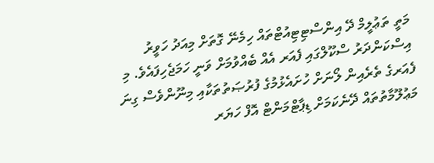މަތީ ތަޢުލީމް ދޭ އިންސްޓިޓިއުޓްތައް ހިމެނޭ ގޮތަށް މިއަދު ހަވީރު އިސްކަންދަރު ސްކޫލްގައި ފެއަރ އެއް ބެއްވުމަށް ވަނީ ހަމަޖެހިފައެވެ. މި ފެއަރގެ ތެރެއިން ލޯނަށް ހުށައެޅުމުގެ ފުރުޞަތުތަކާއި މިނޫންވެސް ގިނަ މަޢުލޫމާތުތައް ދޭނެކަމަށް ޑިޕާޓްމަންޓް އޮފް ހަޔަރ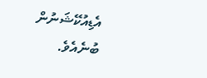އެޑިއުކޭޝަނުން ބުނެއެވެ.